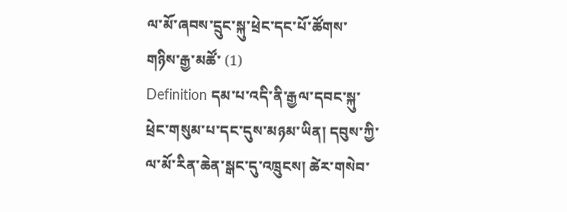ལ་མོ་ཞབས་དྲུང་སྐུ་ཕྲེང་དང་པོ་ཚོགས་གཉིས་རྒྱ་མཚོ་ (1)
Definition དམ་པ་འདི་ནི་རྒྱལ་དབང་སྐུ་ཕྲེང་གསུམ་པ་དང་དུས་མཉམ་ཡིན། དབུས་ཀྱི་ལ་མོ་རིན་ཆེན་སྒང་དུ་འཁྲུངས། ཚེར་གསེབ་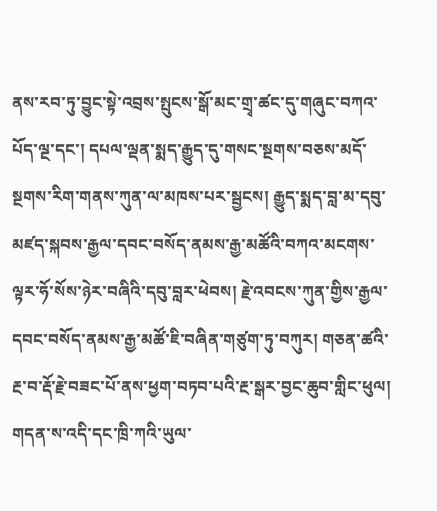ནས་རབ་ཏུ་བྱུང་སྟེ་འབྲས་སྤུངས་སྒོ་མང་གྲྭ་ཚང་དུ་གཞུང་བཀའ་པོད་ལྔ་དང་། དཔལ་ལྡན་སྨད་རྒྱུད་དུ་གསང་སྔགས་བཅས་མདོ་སྔགས་རིག་གནས་ཀུན་ལ་མཁས་པར་སྦྱངས། རྒྱུད་སྨད་བླ་མ་དབུ་མཛད་སྐབས་རྒྱལ་དབང་བསོད་ནམས་རྒྱ་མཚོའི་བཀའ་མངགས་ལྟར་ཧོ་སོས་ཉེར་བཞིའི་དབུ་བླར་ཕེབས། རྗེ་འབངས་ཀུན་གྱིས་རྒྱལ་དབང་བསོད་ནམས་རྒྱ་མཚོ་ཇི་བཞིན་གཙུག་ཏུ་བཀུར། གཅན་ཚའི་རྔ་བ་རྡོ་རྗེ་བཟང་པོ་ནས་ཕྱག་བཏབ་པའི་རྔ་སྒར་བྱང་ཆུབ་གླིང་ཕུལ། གདན་ས་འདི་དང་ཁྲི་ཀའི་ཡུལ་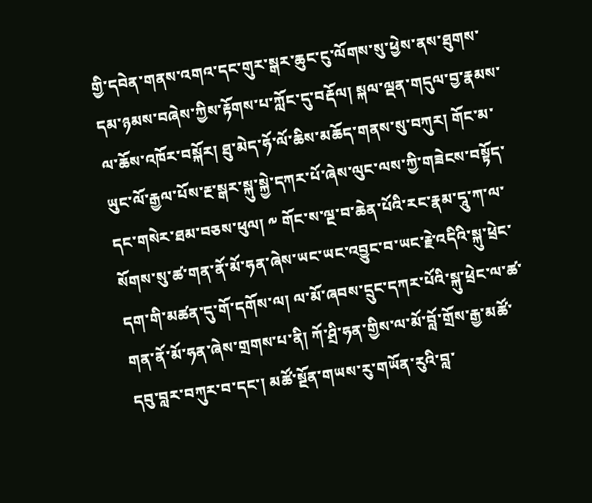གྱི་དབེན་གནས་འགའ་དང་གུར་སྒར་ཆུང་ངུ་ལོགས་སུ་ཕྱེས་ནས་ཐུགས་དམ་ཉམས་བཞེས་ཀྱིས་རྟོགས་པ་ཀློང་དུ་བརྡོལ། སྐལ་ལྡན་གདུལ་བྱ་རྣམས་ལ་ཆོས་འཁོར་བསྐོར། ཐུ་མེད་ཧོ་ལོ་ཆིས་མཆོད་གནས་སུ་བཀུར། གོང་མ་ཡུང་ལོ་རྒྱལ་པོས་རྔ་སྒར་སྐུ་སྐྱེ་དཀར་པོ་ཞེས་ལུང་ལས་ཀྱི་གཟེངས་བསྟོད་དང་གསེར་ཐམ་བཅས་ཕུལ། ༸ གོང་ས་ལྔ་བ་ཆེན་པོའི་རང་རྣམ་དཱུ་ཀ་ལ་སོགས་སུ་ཚ་གན་ནོ་མོ་ཧན་ཞེས་ཡང་ཡང་འབྱུང་བ་ཡང་རྗེ་འདིའི་སྐུ་ཕྲེང་དག་གི་མཚན་དུ་གོ་དགོས་ལ། ལ་མོ་ཞབས་དྲུང་དཀར་པོའི་སྐུ་ཕྲེང་ལ་ཚ་གན་ནོ་མོ་ཧན་ཞེས་གྲགས་པ་ནི། ཀོ་ཤྲི་ཧན་གྱིས་ལ་མོ་བློ་གྲོས་རྒྱ་མཚོ་དབུ་བླར་བཀུར་བ་དང་། མཚོ་སྔོན་གཡས་རུ་གཡོན་རུའི་བླ་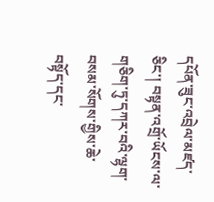དཔོན་ཟུང་འབྲེལ་མཛད་ཅིང་། བསྟན་འགྲོ་ཡོངས་ལ་གཅིག་ཏུ་དཀར་བའི་ལྷག་བསམ་སོགས་གྱིས་ཆེ་བསྟོད་དང་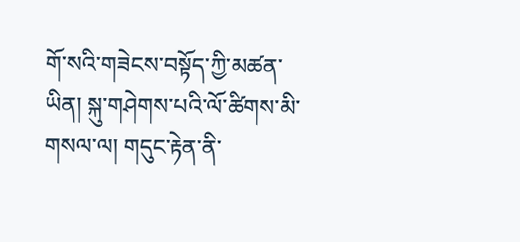གོ་སའི་གཟེངས་བསྟོད་ཀྱི་མཚན་ཡིན། སྐུ་གཤེགས་པའི་ལོ་ཚིགས་མི་གསལ་ལ། གདུང་རྟེན་ནི་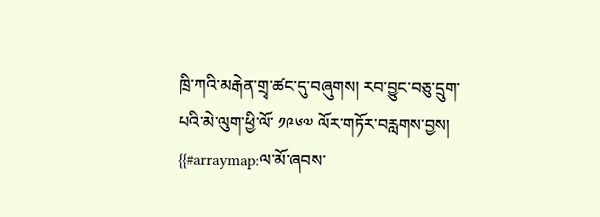ཁྲི་ཀའི་མརྒེན་གྲྭ་ཚང་དུ་བཞུགས། རབ་བྱུང་བཅུ་དྲུག་པའི་མེ་ལུག་ཕྱི་ལོ་ ༡༩༦༧ ལོར་གཏོར་བརླགས་བྱས།
{{#arraymap:ལ་མོ་ཞབས་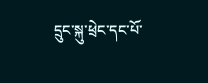དྲུང་སྐུ་ཕྲེང་དང་པོ་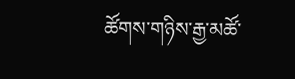ཚོགས་གཉིས་རྒྱ་མཚོ་